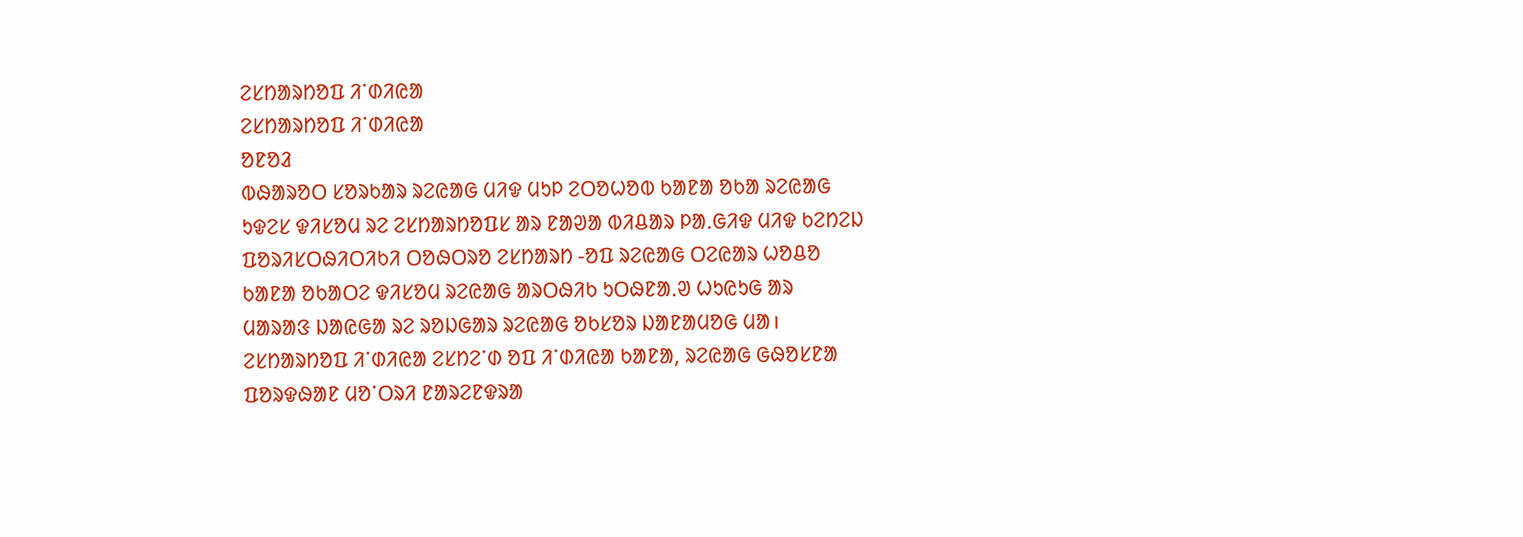ᱮᱥᱴᱟᱨᱴᱚᱯ ᱤᱸᱰᱤᱭᱟ
ᱮᱥᱴᱟᱨᱴᱚᱯ ᱤᱸᱰᱤᱭᱟ
ᱚᱱᱚᱲ
ᱵᱷᱟᱨᱚᱛ ᱥᱚᱨᱠᱟᱨ ᱨᱮᱭᱟᱜ ᱢᱤᱫ ᱢᱩᱞ ᱮᱛᱚᱦᱚᱵ ᱠᱟᱱᱟ ᱚᱠᱟ ᱨᱮᱭᱟᱜ ᱩᱫᱮᱥ ᱫᱤᱥᱚᱢ ᱨᱮ ᱮᱥᱴᱟᱨᱴᱚᱯᱥ ᱟᱨ ᱱᱟᱣᱟ ᱵᱤᱪᱟᱨ ᱞᱟᱹᱜᱤᱫ ᱢᱤᱫ ᱠᱮᱴᱮᱡ ᱯᱚᱨᱤᱥᱛᱷᱤᱛᱤᱠᱤ ᱛᱚᱷᱛᱨᱚ ᱮᱥᱴᱟᱨᱴ -ᱚᱯ ᱨᱮᱭᱟᱜ ᱛᱮᱭᱟᱨ ᱦᱚᱪᱚ ᱠᱟᱱᱟ ᱚᱠᱟᱛᱮ ᱫᱤᱥᱚᱢ ᱨᱮᱭᱟᱜ ᱟᱨᱛᱷᱤᱠ ᱩᱛᱷᱱᱟᱹᱣ ᱦᱩᱭᱩᱜ ᱟᱨ ᱢᱟᱨᱟᱝ ᱡᱟᱭᱜᱟ ᱨᱮ ᱨᱚᱡᱜᱟᱨ ᱨᱮᱭᱟᱜ ᱚᱠᱥᱚᱨ ᱡᱟᱱᱟᱢᱚᱜ ᱢᱟ। ᱮᱥᱴᱟᱨᱴᱚᱯ ᱤᱸᱰᱤᱭᱟ ᱮᱥᱴᱮᱸᱰ ᱚᱯ ᱤᱸᱰᱤᱭᱟ ᱠᱟᱱᱟ, ᱨᱮᱭᱟᱜ ᱜᱷᱚᱥᱱᱟ ᱯᱚᱨᱫᱷᱟᱱ ᱢᱚᱸᱛᱨᱤ ᱱᱟᱨᱮᱱᱫᱨᱟ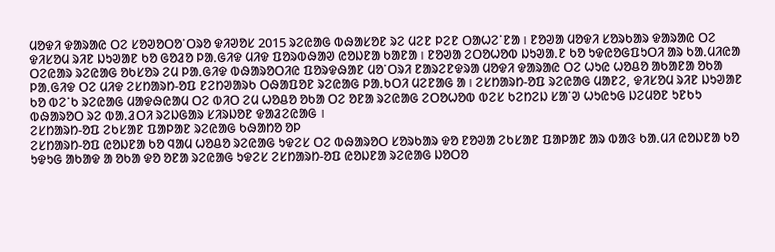ᱢᱚᱫᱤ ᱫᱟᱨᱟᱭ ᱛᱮ ᱥᱚᱣᱚᱛᱚᱸᱛᱨᱚ ᱫᱤᱣᱚᱥ 2015 ᱨᱮᱭᱟᱜ ᱵᱷᱟᱥᱚᱱ ᱨᱮ ᱢᱮᱱ ᱞᱮᱱ ᱛᱟᱦᱮᱸᱱᱟ। ᱱᱚᱣᱟ ᱢᱚᱫᱤ ᱥᱚᱨᱠᱟᱨ ᱫᱟᱨᱟᱭ ᱛᱮ ᱫᱤᱥᱚᱢ ᱨᱤᱱ ᱡᱩᱣᱟᱱ ᱠᱚ ᱜᱚᱲᱚ ᱞᱟᱹᱜᱤᱫ ᱢᱤᱫ ᱯᱚᱨᱵᱷᱟᱣ ᱭᱚᱡᱱᱟ ᱠᱟᱱᱟ। ᱱᱚᱣᱟ ᱮᱛᱚᱦᱚᱵ ᱡᱩᱣᱟᱹᱱ ᱠᱚ ᱩᱫᱭᱚᱜᱯᱩᱛᱤ ᱟᱨ ᱠᱟᱹᱢᱤᱭᱟ ᱛᱮᱭᱟᱨ ᱨᱮᱭᱟᱜ ᱚᱠᱥᱚᱨ ᱮᱢ ᱞᱟᱹᱜᱤᱫ ᱵᱷᱟᱨᱚᱛᱤᱭ ᱯᱚᱨᱫᱷᱟᱱ ᱢᱚᱸᱛᱨᱤ ᱱᱟᱨᱮᱱᱫᱨᱟ ᱢᱚᱫᱤ ᱫᱟᱨᱟᱭ ᱛᱮ ᱦᱩᱭ ᱦᱚᱪᱚ ᱟᱠᱟᱱᱟ ᱚᱠᱟ ᱞᱟᱹᱜᱤᱫ ᱛᱮ ᱢᱤᱫ ᱮᱥᱴᱟᱨᱴ-ᱚᱯ ᱱᱮᱴᱣᱟᱨᱠ ᱛᱷᱟᱯᱚᱱ ᱨᱮᱭᱟᱜ ᱞᱟᱹᱠᱛᱤ ᱢᱮᱱᱟᱜ ᱟ। ᱮᱥᱴᱟᱨᱴ-ᱚᱯ ᱨᱮᱭᱟᱜ ᱢᱟᱱᱮ, ᱫᱤᱥᱚᱢ ᱨᱤᱱ ᱡᱩᱣᱟᱱ ᱠᱚ ᱵᱮᱸᱠ ᱨᱮᱭᱟᱜ ᱢᱟᱫᱷᱭᱟᱢ ᱛᱮ ᱵᱤᱛ ᱮᱢ ᱦᱚᱪᱚ ᱚᱠᱟ ᱛᱮ ᱚᱱᱟ ᱨᱮᱭᱟᱜ ᱮᱛᱚᱦᱚᱵ ᱵᱮᱥ ᱠᱮᱴᱮᱡ ᱥᱟᱸᱣ ᱦᱩᱭᱩᱜ ᱡᱮᱢᱚᱱ ᱩᱱᱠᱩ ᱵᱷᱟᱨᱚᱛ ᱨᱮ ᱵᱟᱹᱲᱛᱤ ᱨᱮᱡᱜᱟᱨ ᱥᱤᱨᱡᱚᱱ ᱫᱟᱲᱮᱭᱟᱜ ।
ᱮᱥᱴᱟᱨᱴ-ᱚᱯ ᱮᱠᱥᱟᱱ ᱯᱟᱞᱟᱱ ᱨᱮᱭᱟᱜ ᱠᱷᱟᱴᱚ ᱚᱞ
ᱮᱥᱴᱟᱨᱴ-ᱚᱯ ᱭᱚᱡᱱᱟ ᱠᱚ ᱧᱟᱢ ᱦᱚᱪᱚ ᱨᱮᱭᱟᱜ ᱩᱫᱮᱥ ᱛᱮ ᱵᱷᱟᱨᱚᱛ ᱥᱚᱨᱠᱟᱨ ᱫᱚ ᱱᱚᱣᱟ ᱮᱠᱥᱟᱱ ᱯᱟᱞᱟᱱ ᱟᱨ ᱵᱟᱝ ᱠᱟᱹᱢᱤ ᱭᱚᱡᱱᱟ ᱠᱚ ᱩᱫᱩᱜ ᱟᱠᱟᱫ ᱟ ᱚᱠᱟ ᱫᱚ ᱚᱱᱟ ᱨᱮᱭᱟᱜ ᱩᱫᱮᱥ ᱮᱥᱴᱟᱨᱴ-ᱚᱯ ᱭᱚᱡᱱᱟ ᱨᱮᱭᱟᱜ ᱡᱚᱛᱚ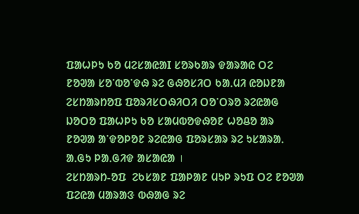ᱯᱟᱦᱞᱩ ᱠᱚ ᱢᱮᱥᱟᱭᱟI ᱥᱚᱨᱠᱟᱨ ᱫᱟᱨᱟᱭ ᱛᱮ ᱱᱚᱣᱟ ᱥᱚᱸᱵᱚᱸᱫᱷ ᱨᱮ ᱜᱷᱚᱥᱤᱛ ᱠᱟᱹᱢᱤ ᱭᱚᱡᱱᱟ ᱮᱥᱴᱟᱨᱴᱚᱯ ᱯᱚᱨᱤᱥᱛᱷᱤᱛᱤ ᱛᱚᱸᱛᱨᱚ ᱨᱮᱭᱟᱜ ᱡᱚᱛᱚ ᱯᱟᱦᱞᱩ ᱠᱚ ᱥᱟᱢᱵᱚᱫᱷᱚᱱ ᱦᱚᱪᱚ ᱟᱨ ᱱᱚᱣᱟ ᱟᱸᱫᱚᱞᱚᱱ ᱨᱮᱭᱟᱜ ᱯᱚᱨᱥᱟᱨ ᱨᱮ ᱩᱥᱟᱨᱟᱹ ᱟᱹᱜᱩ ᱞᱟᱹᱜᱤᱫ ᱟᱥᱟᱭᱟ ।
ᱮᱥᱴᱟᱨᱴ-ᱚᱯ  ᱮᱠᱥᱟᱱ ᱯᱟᱞᱟᱱ ᱢᱩᱞ ᱨᱩᱯ ᱛᱮ ᱱᱚᱣᱟ ᱯᱮᱭᱟ ᱢᱟᱨᱟᱝ ᱵᱷᱟᱜ ᱨᱮ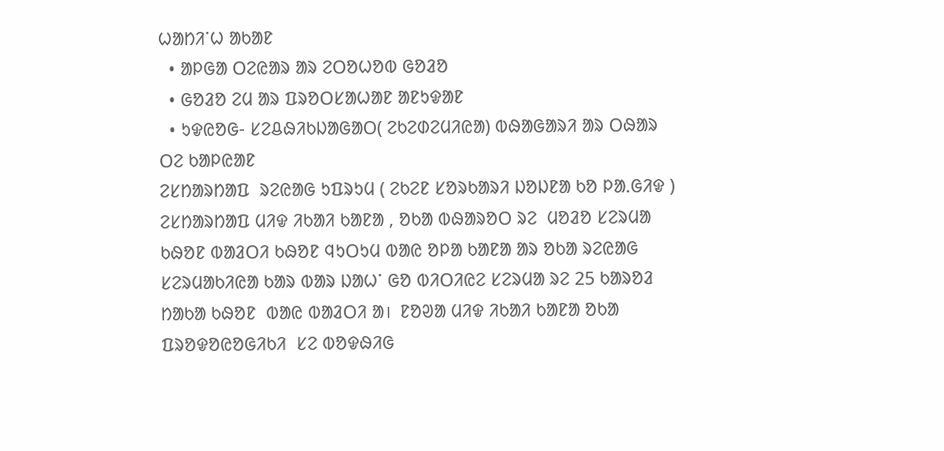ᱦᱟᱴᱤᱸᱦ ᱟᱠᱟᱱ
  • ᱟᱞᱜᱟ ᱛᱮᱭᱟᱨ ᱟᱨ ᱮᱛᱚᱦᱚᱵ ᱜᱚᱲᱚ
  • ᱜᱚᱲᱚ ᱮᱢ ᱟᱨ ᱯᱨᱚᱛᱥᱟᱦᱟᱱ ᱟᱱᱩᱫᱟᱱ
  • ᱩᱫᱭᱚᱜ- ᱥᱮᱪᱷᱤᱠᱡᱟᱜᱟᱛ( ᱮᱠᱮᱰᱮᱢᱤᱭᱟ) ᱵᱷᱟᱜᱟᱨᱤ ᱟᱨ ᱛᱷᱟᱨ ᱛᱮ ᱠᱟᱞᱭᱟᱱ
ᱮᱥᱴᱟᱨᱴᱟᱯ  ᱨᱮᱭᱟᱜ ᱩᱯᱨᱩᱢ ( ᱮᱠᱮᱱ ᱥᱚᱨᱠᱟᱨᱤ ᱡᱚᱡᱱᱟ ᱠᱚ ᱞᱟᱹᱜᱤᱫ )
ᱮᱥᱴᱟᱨᱴᱟᱯ ᱢᱤᱫ ᱤᱠᱟᱤ ᱠᱟᱱᱟ , ᱚᱠᱟ ᱵᱷᱟᱨᱚᱛ ᱨᱮ  ᱢᱚᱲᱚ ᱥᱮᱨᱢᱟ ᱠᱷᱚᱱ ᱵᱟᱲᱛᱤ ᱠᱷᱚᱱ ᱧᱩᱛᱩᱢ ᱵᱟᱭ ᱚᱞᱟ ᱠᱟᱱᱟ ᱟᱨ ᱚᱠᱟ ᱨᱮᱭᱟᱜ  ᱥᱮᱨᱢᱟᱠᱤᱭᱟ ᱠᱟᱨ ᱵᱟᱨ ᱡᱟᱦᱸ ᱜᱚ ᱵᱤᱛᱤᱭᱮ ᱥᱮᱨᱢᱟ ᱨᱮ 25 ᱠᱟᱨᱚᱲ ᱴᱟᱠᱟ ᱠᱷᱚᱱ  ᱵᱟᱭ ᱵᱟᱲᱛᱤ ᱟ।  ᱱᱚᱣᱟ ᱢᱤᱫ ᱤᱠᱟᱤ ᱠᱟᱱᱟ ᱚᱠᱟ ᱯᱨᱚᱫᱚᱭᱚᱜᱤᱠᱤ  ᱥᱮ ᱵᱚᱫᱷᱤᱜ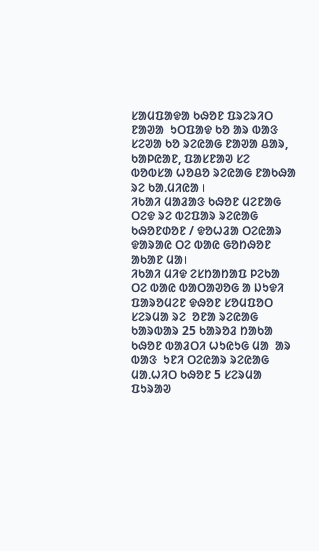ᱥᱟᱢᱯᱟᱫᱟ ᱠᱷᱚᱱ ᱯᱨᱮᱨᱤᱛ ᱱᱟᱣᱟ  ᱩᱛᱯᱟᱫ ᱠᱚ ᱟᱨ ᱵᱟᱝ ᱥᱮᱣᱟ ᱠᱚ ᱨᱮᱭᱟᱜ ᱱᱟᱣᱟ ᱪᱟᱨ, ᱠᱟᱞᱭᱟᱱ, ᱯᱟᱥᱱᱟᱣ ᱥᱮ  ᱵᱚᱵᱥᱟ ᱦᱚᱪᱚ ᱨᱮᱭᱟᱜ ᱱᱟᱠᱷᱟ ᱨᱮ ᱠᱟᱹᱢᱤᱭᱟ ।
ᱤᱠᱟᱤ ᱢᱟᱲᱟᱝ ᱠᱷᱚᱱ ᱢᱮᱱᱟᱜ ᱛᱮᱫ ᱨᱮ ᱵᱮᱯᱟᱨ ᱨᱮᱭᱟᱜ ᱠᱷᱚᱱᱰᱚᱱ / ᱫᱚᱦᱲᱟ ᱛᱮᱭᱟᱨ ᱫᱟᱨᱟᱭ ᱛᱮ ᱵᱟᱭ ᱜᱚᱴᱷᱚᱱ ᱟᱠᱟᱱ ᱢᱟ।
ᱤᱠᱟᱤ ᱢᱤᱫ ᱮᱥᱴᱟᱴᱟᱯ ᱞᱮᱠᱟ ᱛᱮ ᱵᱟᱭ ᱵᱟᱛᱟᱣᱚᱜ ᱟ ᱡᱩᱫᱤ  ᱯᱟᱨᱚᱢᱮᱱ ᱫᱷᱚᱱ ᱥᱚᱢᱯᱚᱛ  ᱥᱮᱨᱢᱟ ᱨᱮ  ᱚᱱᱟ ᱨᱮᱭᱟᱜ ᱠᱟᱨᱵᱟᱨ 25 ᱠᱟᱨᱚᱲ ᱴᱟᱠᱟ ᱠᱷᱚᱱ ᱵᱟᱲᱛᱤ ᱦᱩᱭᱩᱜ ᱢᱟ  ᱟᱨ ᱵᱟᱝ  ᱩᱱᱤ ᱛᱮᱭᱟᱨ ᱨᱮᱭᱟᱜ ᱢᱟᱹᱦᱤᱛ ᱠᱷᱚᱱ 5 ᱥᱮᱨᱢᱟ ᱯᱩᱨᱟᱣ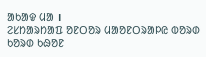ᱟᱠᱟᱫ ᱢᱟ ।
ᱮᱥᱴᱟᱨᱴᱟᱯ ᱚᱱᱛᱚᱨ ᱢᱟᱚᱱᱛᱨᱟᱞᱭ ᱵᱚᱨᱰ ᱠᱚᱨᱰ ᱠᱷᱚᱱ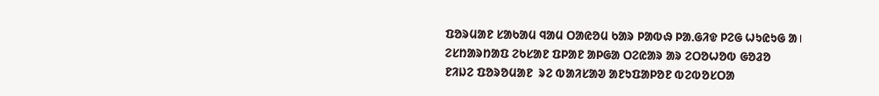ᱯᱚᱨᱢᱟᱱ ᱥᱟᱠᱟᱢ ᱧᱟᱢ ᱛᱟᱭᱚᱢ ᱠᱟᱨ ᱞᱟᱵᱷ ᱞᱟᱹᱜᱤᱫ ᱞᱮᱜ ᱦᱩᱭᱩᱜ ᱟ।
ᱮᱥᱴᱟᱨᱴᱟᱯ ᱮᱠᱥᱟᱱ ᱯᱞᱟᱱ ᱟᱞᱜᱟ ᱛᱮᱭᱟᱨ ᱟᱨ ᱮᱛᱚᱦᱚᱵ ᱜᱚᱲᱚ
ᱱᱤᱡᱮ ᱯᱚᱨᱚᱢᱟᱱ  ᱨᱮ ᱵᱟᱤᱥᱟᱣ ᱟᱱᱩᱯᱟᱞᱚᱱ ᱵᱮᱵᱚᱥᱛᱟ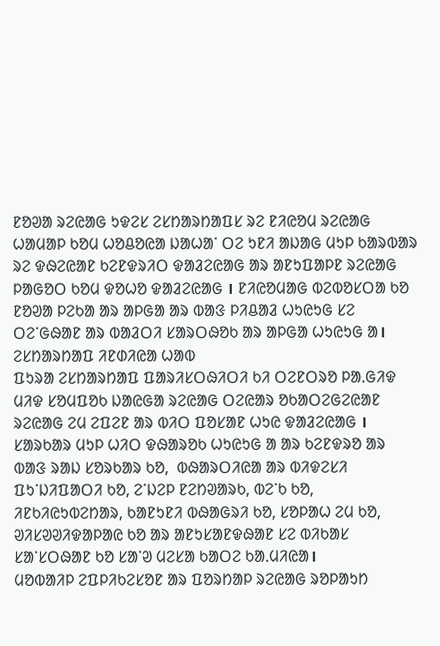ᱱᱚᱣᱟ ᱨᱮᱭᱟᱜ ᱩᱫᱮᱥ ᱮᱥᱴᱟᱨᱴᱟᱯᱥ ᱨᱮ ᱱᱤᱭᱚᱢ ᱨᱮᱭᱟᱜ ᱦᱟᱢᱟᱞ ᱠᱚᱢ ᱦᱚᱪᱚᱭᱟ ᱡᱟᱦᱟᱸ ᱛᱮ ᱩᱱᱤ ᱟᱡᱟᱜ ᱢᱩᱞ ᱠᱟᱨᱵᱟᱨ ᱨᱮ ᱫᱷᱮᱭᱟᱱ ᱠᱮᱱᱫᱨᱤᱛ ᱫᱟᱲᱮᱭᱟᱜ ᱟᱨ ᱟᱱᱩᱯᱟᱞᱱ ᱨᱮᱭᱟᱜ ᱞᱟᱜᱚᱛ ᱠᱚᱢ ᱫᱚᱦᱚ ᱫᱟᱲᱮᱭᱟᱜ । ᱱᱤᱭᱚᱢᱟᱜ ᱵᱮᱵᱚᱥᱛᱟ ᱠᱚ ᱱᱚᱣᱟ ᱞᱮᱠᱟ ᱟᱨ ᱟᱞᱜᱟ ᱟᱨ ᱵᱟᱝ ᱞᱤᱪᱟᱲ ᱦᱩᱭᱩᱜ ᱥᱮ ᱛᱮᱸᱜᱷᱟᱱ ᱟᱨ ᱵᱟᱲᱛᱤ ᱥᱟᱨᱛᱷᱚᱠ ᱟᱨ ᱟᱞᱜᱟ ᱦᱩᱭᱩᱜ ᱟ।
ᱮᱥᱴᱟᱨᱴᱟᱯ ᱤᱱᱰᱤᱭᱟ ᱦᱟᱵ
ᱯᱩᱨᱟ ᱮᱥᱴᱟᱨᱴᱟᱯ ᱯᱟᱨᱤᱥᱛᱷᱤᱛᱤ ᱠᱤ ᱛᱮᱱᱛᱨᱚ ᱞᱟᱹᱜᱤᱫ ᱢᱤᱫ ᱥᱚᱢᱯᱚᱠ ᱡᱟᱭᱜᱟ ᱨᱮᱭᱟᱜ ᱛᱮᱭᱟᱨ ᱚᱠᱟᱛᱮᱜᱮᱭᱟᱱ ᱨᱮᱭᱟᱜ ᱮᱢ ᱮᱯᱮᱱ ᱟᱨ ᱵᱤᱛ ᱯᱚᱥᱟᱱ ᱦᱩᱭ ᱫᱟᱲᱮᱭᱟᱜ । ᱥᱟᱨᱠᱟᱨ ᱢᱩᱞ ᱦᱤᱛ ᱫᱷᱟᱨᱚᱠ ᱦᱩᱭᱩᱜ ᱟ ᱟᱨ ᱠᱮᱱᱫᱨᱚ ᱟᱨ ᱵᱟᱝ ᱨᱟᱡ ᱥᱚᱨᱠᱟᱨ ᱠᱚ,  ᱵᱷᱟᱨᱛᱤᱭᱟ ᱟᱨ ᱵᱤᱫᱮᱥᱤ ᱯᱩᱸᱡᱤᱯᱟᱛᱤ ᱠᱚ, ᱮᱸᱡᱮᱞ ᱱᱮᱴᱣᱟᱨᱠ, ᱵᱮᱸᱠ ᱠᱚ, ᱤᱱᱠᱤᱭᱩᱵᱮᱴᱟᱨ, ᱠᱟᱱᱩᱱᱤ ᱵᱷᱟᱜᱨᱤ ᱠᱚ, ᱥᱚᱞᱟᱦ ᱮᱢ ᱠᱚ, ᱣᱤᱥᱣᱣᱤᱫᱟᱞᱟᱭ ᱠᱚ ᱟᱨ ᱟᱱᱩᱥᱟᱱᱫᱷᱟᱱ ᱥᱮ ᱵᱤᱠᱟᱥ ᱥᱟᱸᱥᱛᱷᱟᱱ ᱠᱚ ᱥᱟᱸᱣ ᱢᱮᱥᱟ ᱠᱟᱛᱮ ᱠᱟᱹᱢᱤᱭᱟ।
ᱢᱚᱵᱟᱤᱞ ᱮᱯᱞᱤᱠᱮᱥᱚᱱ ᱟᱨ ᱯᱚᱨᱴᱟᱞ ᱨᱮᱭᱟᱜ ᱨᱚᱞᱟᱩᱴ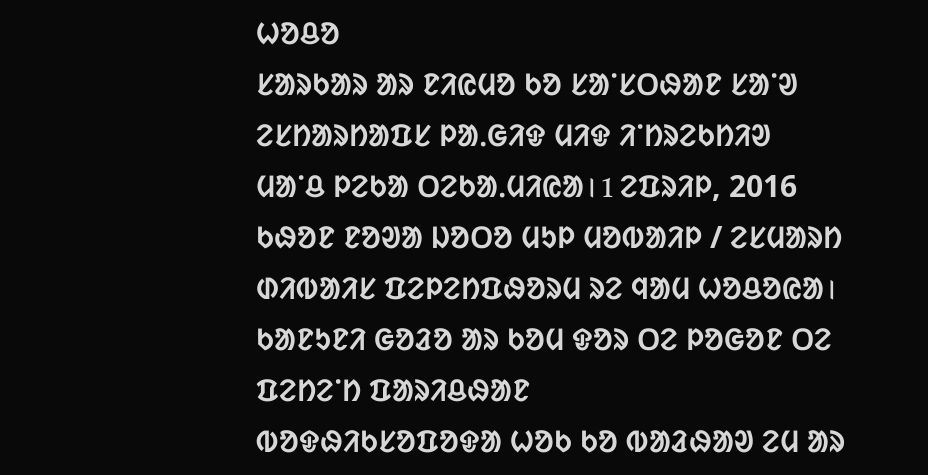ᱦᱚᱪᱚ
ᱥᱟᱨᱠᱟᱨ ᱟᱨ ᱱᱤᱭᱢᱚ ᱠᱚ ᱥᱟᱸᱥᱛᱷᱟᱱ ᱥᱟᱸᱣ ᱮᱥᱴᱟᱨᱴᱟᱯᱥ ᱞᱟᱹᱜᱤᱫ ᱢᱤᱫ ᱤᱸᱴᱨᱮᱠᱴᱤᱣ ᱢᱟᱸᱪ ᱞᱮᱠᱟ ᱛᱮᱠᱟᱹᱢᱤᱭᱟ। 1 ᱮᱯᱨᱤᱞ, 2016 ᱠᱷᱚᱱ ᱱᱚᱣᱟ ᱡᱚᱛᱚ ᱢᱩᱞ ᱢᱚᱵᱟᱤᱞ / ᱮᱥᱢᱟᱨᱴ ᱰᱤᱵᱟᱤᱥ ᱯᱮᱞᱮᱴᱯᱷᱚᱨᱢ ᱨᱮ ᱧᱟᱢ ᱦᱚᱪᱚᱭᱟ।
ᱠᱟᱱᱩᱱᱤ ᱜᱚᱲᱚ ᱟᱨ ᱠᱚᱢ ᱫᱚᱨ ᱛᱮ ᱞᱚᱜᱚᱱ ᱛᱮ ᱯᱮᱴᱮᱸᱴ ᱯᱟᱨᱤᱪᱷᱟᱱ
ᱵᱚᱫᱷᱤᱠᱥᱚᱯᱚᱫᱟ ᱦᱚᱠ ᱠᱚ ᱵᱟᱲᱷᱟᱣ ᱮᱢ ᱟᱨ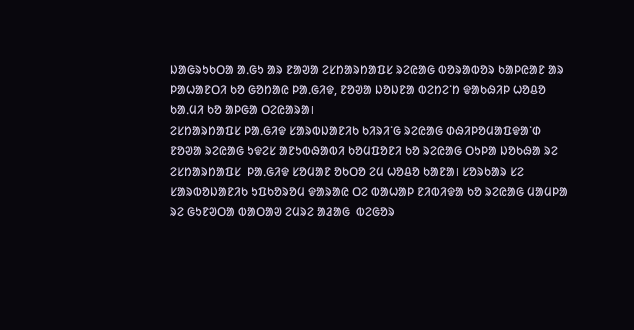ᱡᱟᱜᱨᱩᱠᱛᱟ ᱟᱹᱜᱩ ᱟᱨ ᱱᱟᱣᱟ ᱮᱥᱴᱟᱨᱴᱟᱯᱥ ᱨᱮᱭᱟᱜ ᱵᱚᱨᱟᱵᱚᱨ ᱠᱟᱞᱭᱟᱱ ᱟᱨ ᱞᱟᱦᱟᱱᱛᱤ ᱠᱚ ᱜᱚᱴᱟᱭ ᱞᱟᱹᱜᱤᱫ, ᱱᱚᱣᱟ ᱡᱚᱡᱱᱟ ᱵᱮᱴᱮᱸᱴ ᱫᱟᱠᱷᱤᱞ ᱦᱚᱪᱚ ᱠᱟᱹᱢᱤ ᱠᱚ ᱟᱞᱜᱟ ᱛᱮᱭᱟᱨᱟ।
ᱮᱥᱴᱟᱨᱴᱟᱯᱥ ᱞᱟᱹᱜᱤᱫ ᱥᱟᱨᱵᱡᱟᱱᱤᱠ ᱠᱤᱨᱤᱸᱜ ᱨᱮᱭᱟᱜ ᱰᱷᱤᱞᱚᱢᱟᱯᱫᱟᱸᱰ
ᱱᱚᱣᱟ ᱨᱮᱭᱟᱜ ᱩᱫᱮᱥ ᱟᱱᱩᱵᱷᱟᱵᱤ ᱠᱚᱢᱯᱚᱱᱤ ᱠᱚ ᱨᱮᱭᱟᱜ ᱛᱩᱞᱟ ᱡᱚᱠᱷᱟ ᱨᱮ ᱮᱥᱴᱟᱨᱴᱟᱯᱥ  ᱞᱟᱹᱜᱤᱫ ᱥᱚᱢᱟᱱ ᱚᱠᱛᱚ ᱮᱢ ᱦᱚᱪᱚ ᱠᱟᱱᱟ। ᱥᱚᱨᱠᱟᱨ ᱥᱮ ᱥᱟᱨᱵᱚᱡᱟᱱᱤᱠ ᱩᱯᱠᱚᱨᱚᱢ ᱫᱟᱨᱟᱭ ᱛᱮ ᱵᱟᱦᱟᱞ ᱱᱤᱵᱤᱫᱟ ᱠᱚ ᱨᱮᱭᱟᱜ ᱢᱟᱢᱞᱟ ᱨᱮ ᱜᱩᱱᱣᱛᱟ ᱵᱟᱛᱟᱣ ᱮᱢᱨᱮ ᱟᱲᱟᱜ  ᱵᱮᱜᱚᱨ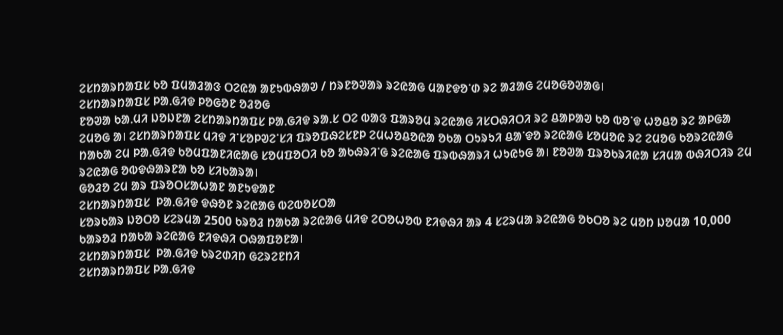ᱮᱥᱴᱟᱨᱴᱟᱯᱥ ᱠᱚ ᱯᱢᱟᱲᱟᱝ ᱛᱮᱭᱟ ᱟᱱᱩᱵᱷᱟᱣ / ᱴᱨᱱᱚᱣᱟᱨ ᱨᱮᱭᱟᱜ ᱢᱟᱱᱫᱚᱸᱰ ᱨᱮ ᱟᱲᱟᱜ ᱮᱢᱚᱜᱚᱣᱟᱜ।
ᱮᱥᱴᱟᱨᱴᱟᱯᱥ ᱞᱟᱹᱜᱤᱫ ᱞᱚᱜᱚᱱ ᱚᱲᱚᱜ
ᱱᱚᱣᱟ ᱠᱟᱹᱢᱤ ᱡᱚᱡᱱᱟ ᱮᱥᱴᱟᱨᱴᱟᱯᱥ ᱞᱟᱹᱜᱤᱫ ᱨᱟᱹᱥ ᱛᱮ ᱵᱟᱝ ᱯᱟᱨᱚᱢ ᱨᱮᱭᱟᱜ ᱤᱥᱛᱷᱤᱛᱤ ᱨᱮ ᱪᱟᱞᱟᱣ ᱠᱚ ᱵᱚᱸᱫ ᱦᱚᱪᱚ ᱨᱮ ᱟᱞᱜᱟ ᱮᱢᱚᱜ ᱟ। ᱮᱥᱴᱟᱨᱴᱟᱯᱥ ᱢᱤᱫ ᱤᱸᱥᱚᱞᱣᱮᱸᱥᱤ ᱯᱨᱚᱯᱷᱮᱥᱱᱞ ᱮᱢᱦᱚᱪᱚᱭᱟ ᱚᱠᱟ ᱛᱩᱨᱩᱤ ᱪᱟᱸᱫᱚ ᱨᱮᱭᱟᱜ ᱥᱚᱢᱚᱭ ᱨᱮ ᱮᱢᱚᱜ ᱠᱚᱨᱮᱭᱟᱜ ᱴᱟᱠᱟ ᱮᱢ ᱞᱟᱹᱜᱤᱫ ᱠᱚᱢᱯᱟᱱᱤᱭᱟᱜ ᱥᱚᱢᱯᱚᱛᱤ ᱠᱚ ᱟᱠᱷᱨᱤᱸᱜ ᱨᱮᱭᱟᱜ ᱯᱨᱵᱷᱟᱨᱤ ᱦᱩᱭᱩᱜ ᱟ। ᱱᱚᱣᱟ ᱯᱨᱚᱠᱨᱤᱭᱟ ᱥᱤᱢᱟ ᱵᱷᱤᱛᱤᱨ ᱮᱢ ᱨᱮᱭᱟᱜ ᱚᱵᱫᱷᱟᱨᱱᱟ ᱠᱚ ᱥᱤᱠᱟᱨᱟ।
ᱜᱚᱲᱚ ᱮᱢ ᱟᱨ ᱯᱨᱚᱛᱥᱟᱦᱟᱱ ᱟᱱᱩᱫᱟᱱ
ᱮᱥᱴᱟᱨᱴᱟᱯᱥ  ᱞᱟᱹᱜᱤᱫ ᱫᱷᱚᱱ ᱨᱮᱭᱟᱜ ᱵᱮᱵᱚᱥᱛᱟ
ᱥᱚᱨᱠᱟᱨ ᱡᱚᱛᱚ ᱥᱮᱨᱢᱟ 2500 ᱠᱨᱚᱲ ᱴᱟᱠᱟ ᱨᱮᱭᱟᱜ ᱢᱤᱫ ᱮᱛᱚᱦᱚᱵ ᱱᱤᱫᱷᱤ ᱟᱨ 4 ᱥᱮᱨᱢᱟ ᱨᱮᱭᱟᱜ ᱚᱠᱛᱚ ᱨᱮ ᱢᱚᱴ ᱡᱚᱢᱟ 10,000 ᱠᱟᱨᱚᱲ ᱴᱟᱠᱟ ᱨᱮᱭᱟᱜ ᱱᱤᱫᱷᱤ ᱛᱷᱟᱯᱚᱱᱟ।
ᱮᱥᱴᱟᱨᱴᱟᱯᱥ  ᱞᱟᱹᱜᱤᱫ ᱠᱨᱮᱰᱤᱴ ᱜᱮᱨᱮᱱᱴᱤ
ᱮᱥᱴᱟᱨᱴᱟᱯᱥ ᱞᱟᱹᱜᱤᱫ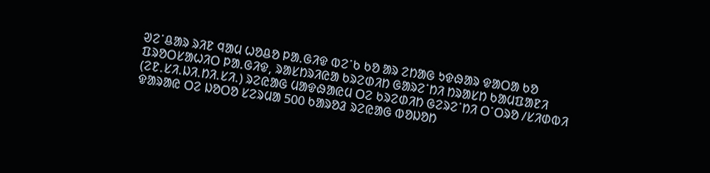ᱣᱮᱸᱪᱟᱨ ᱨᱤᱱ ᱧᱟᱢ ᱦᱚᱪᱚ ᱞᱟᱹᱜᱤᱫ ᱵᱮᱸᱠ ᱠᱚ ᱟᱨ ᱮᱴᱟᱜ ᱩᱫᱷᱟᱨ ᱫᱟᱛᱟ ᱠᱚ ᱯᱨᱚᱛᱥᱟᱦᱤᱛ ᱞᱟᱹᱜᱤᱫ, ᱨᱟᱥᱴᱨᱤᱭᱟ ᱠᱨᱮᱰᱤᱴ ᱜᱟᱨᱮᱸᱴᱤ ᱴᱨᱟᱥᱴ ᱠᱟᱢᱯᱟᱱᱤ (ᱮᱱ.ᱥᱤ.ᱡᱤ.ᱴᱤ.ᱥᱤ.) ᱨᱮᱭᱟᱜ ᱢᱟᱫᱷᱟᱭᱢ ᱛᱮ ᱠᱨᱮᱰᱤᱴ ᱜᱮᱨᱮᱸᱴᱤ ᱛᱸᱛᱨᱚ /ᱥᱤᱰᱵᱤ ᱫᱟᱨᱟᱭ ᱛᱮ ᱡᱚᱛᱚ ᱥᱮᱨᱢᱟ 500 ᱠᱟᱨᱚᱲ ᱨᱮᱭᱟᱜ ᱵᱚᱡᱚᱴ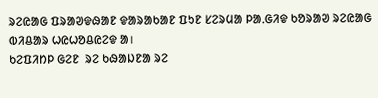ᱨᱮᱭᱟᱜ ᱯᱨᱟᱣᱫᱷᱟᱱ ᱫᱟᱨᱟᱠᱟᱱ ᱯᱩᱱ ᱥᱮᱨᱢᱟ ᱞᱟᱹᱜᱤᱫ ᱠᱚᱨᱟᱣ ᱨᱮᱭᱟᱜ ᱵᱤᱪᱟᱨ ᱦᱭᱦᱚᱪᱭᱮᱫ ᱟ।
ᱠᱮᱯᱤᱴᱞ ᱜᱮᱱ  ᱨᱮ ᱠᱷᱟᱡᱱᱟ ᱨᱮ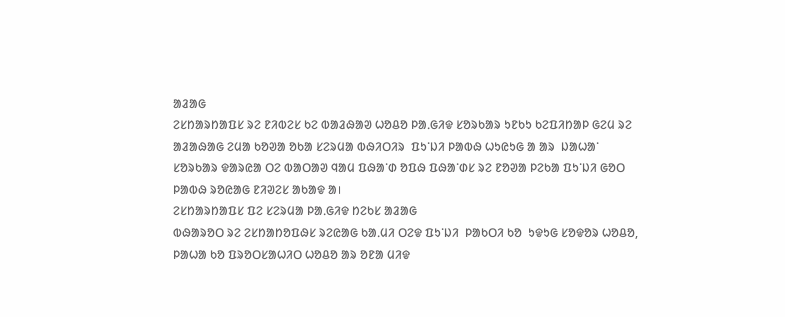ᱟᱲᱟᱜ
ᱮᱥᱴᱟᱨᱴᱟᱯᱥ ᱨᱮ ᱱᱤᱵᱮᱥ ᱠᱮ ᱵᱟᱲᱷᱟᱣ ᱦᱚᱪᱚ ᱞᱟᱹᱜᱤᱫ ᱥᱚᱨᱠᱟᱨ ᱩᱱᱠᱩ ᱠᱮᱯᱤᱴᱟᱞ ᱜᱮᱢ ᱨᱮ ᱟᱲᱟᱷᱟᱜ ᱮᱢᱟ ᱠᱚᱣᱟ ᱚᱠᱟ ᱥᱮᱨᱢᱟ ᱵᱷᱤᱛᱤᱨ  ᱯᱩᱸᱡᱤ ᱞᱟᱵᱷ ᱦᱩᱭᱩᱜ ᱟ ᱟᱨ  ᱡᱟᱦᱟᱸ ᱥᱚᱨᱠᱟᱨ ᱫᱟᱨᱭᱟ ᱛᱮ ᱵᱟᱛᱟᱣ ᱧᱟᱢ ᱯᱷᱟᱸᱰ ᱚᱯᱷ ᱯᱷᱟᱸᱰᱥ ᱨᱮ ᱱᱚᱣᱟ ᱞᱮᱠᱟ ᱯᱩᱸᱡᱤ ᱜᱚᱛ ᱞᱟᱵᱷ ᱨᱚᱭᱟᱜ ᱱᱤᱣᱮᱥ ᱟᱠᱟᱫ ᱟ।
ᱮᱥᱴᱟᱨᱴᱟᱯᱥ ᱯᱮ ᱥᱮᱨᱢᱟ ᱞᱟᱹᱜᱤᱫ ᱴᱮᱠᱥ ᱟᱲᱟᱜ
ᱵᱷᱟᱨᱚᱛ ᱨᱮ ᱮᱥᱴᱟᱴᱚᱯᱷᱥ ᱨᱮᱭᱟᱜ ᱠᱟᱹᱢᱤ ᱛᱮᱫ ᱯᱩᱸᱡᱤ  ᱞᱟᱠᱛᱤ ᱠᱚ  ᱩᱫᱩᱜ ᱥᱚᱫᱚᱨ ᱦᱚᱪᱚ, ᱞᱟᱦᱟ ᱠᱚ ᱯᱨᱚᱛᱥᱟᱦᱤᱛ ᱦᱚᱪᱚ ᱟᱨ ᱚᱱᱟ ᱢᱤᱫ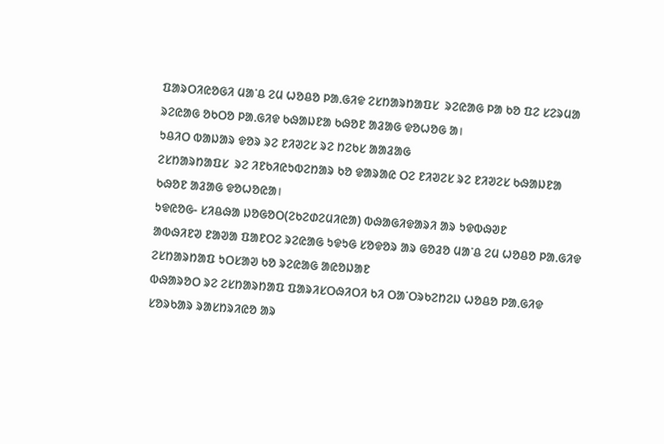ᱯᱟᱨᱛᱤᱭᱚᱜᱤ ᱢᱟᱸᱪ ᱮᱢ ᱦᱚᱪᱚ ᱞᱟᱹᱜᱤᱫ ᱮᱥᱴᱟᱨᱴᱟᱯᱥ  ᱨᱮᱭᱟᱜ ᱞᱟ ᱠᱚ ᱯᱮ ᱥᱮᱨᱢᱟ ᱨᱮᱭᱟᱜ ᱚᱠᱛᱚ ᱞᱟᱹᱜᱤᱫ ᱠᱷᱟᱡᱱᱟ ᱠᱷᱚᱱ ᱟᱲᱟᱜ ᱫᱚᱦᱚᱜ ᱟ।
ᱩᱪᱤᱛ ᱵᱟᱡᱟᱨ ᱫᱚᱨ ᱨᱮ ᱱᱤᱣᱮᱥ ᱨᱮ ᱴᱮᱠᱥ ᱟᱟᱲᱟᱜ
ᱮᱥᱴᱟᱨᱴᱟᱯᱥ  ᱨᱮ ᱤᱱᱠᱤᱭᱩᱵᱮᱴᱟᱨ ᱠᱚ ᱫᱟᱨᱟᱭ ᱛᱮ ᱱᱤᱣᱮᱥ ᱨᱮ ᱱᱤᱣᱮᱥ ᱠᱷᱟᱡᱱᱟ ᱠᱷᱚᱱ ᱟᱲᱟᱜ ᱫᱚᱦᱚᱭᱟ।
ᱩᱫᱭᱚᱜ- ᱥᱤᱪᱷᱟ ᱡᱚᱜᱚᱛ(ᱮᱠᱮᱰᱮᱢᱤᱭᱟ) ᱵᱷᱟᱜᱤᱫᱟᱨᱤ ᱟᱨ ᱩᱫᱵᱷᱣᱱ
ᱟᱵᱷᱤᱱᱣ ᱱᱟᱣᱟ ᱯᱟᱱᱛᱮ ᱨᱮᱭᱟᱜ ᱩᱫᱩᱜ ᱥᱚᱫᱚᱨ ᱟᱨ ᱜᱚᱲᱚ ᱢᱟᱸᱪ ᱮᱢ ᱦᱚᱪᱚ ᱞᱟᱹᱜᱤᱫ ᱮᱥᱴᱟᱨᱴᱟᱯ ᱩᱛᱥᱟᱣ ᱠᱚ ᱨᱮᱭᱟᱜ ᱟᱭᱚᱡᱟᱱ
ᱵᱷᱟᱨᱚᱛ ᱨᱮ ᱮᱥᱴᱟᱨᱴᱟᱯ ᱯᱟᱨᱤᱥᱛᱷᱤᱛᱤ ᱠᱤ ᱛᱟᱸᱛᱨᱠᱮᱴᱮᱡ ᱦᱚᱪᱚ ᱞᱟᱹᱜᱤᱫ ᱥᱚᱨᱠᱟᱨ ᱨᱟᱥᱴᱨᱤᱭᱚ ᱟᱨ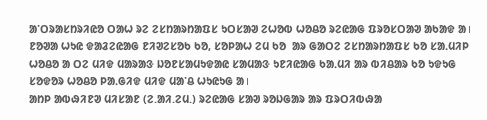ᱟᱸᱛᱨᱟᱥᱴᱨᱤᱭᱚ ᱛᱟᱦ ᱨᱮ ᱮᱥᱴᱟᱨᱴᱟᱯᱥ ᱩᱛᱥᱟᱣ ᱮᱦᱚᱵ ᱦᱚᱪᱚ ᱨᱮᱭᱟᱜ ᱯᱨᱚᱥᱛᱟᱣ ᱟᱠᱟᱫ ᱟ। ᱱᱚᱣᱟ ᱦᱩᱭ ᱫᱟᱲᱮᱭᱟᱜ ᱱᱤᱣᱮᱥᱚᱠ ᱠᱚ, ᱥᱚᱞᱟᱦ ᱮᱢ ᱠᱚ  ᱟᱨ ᱜᱟᱛᱮ ᱮᱥᱴᱟᱨᱴᱟᱯᱥ ᱠᱚ ᱥᱟᱹᱢᱤᱞ ᱦᱚᱪᱚ ᱟ ᱛᱮ ᱢᱤᱫ ᱢᱟᱨᱟᱝ ᱡᱚᱱᱥᱟᱢᱩᱫᱟᱭ ᱥᱟᱢᱟᱝ ᱩᱱᱤᱭᱟᱜ ᱠᱟᱹᱢᱤ ᱟᱨ ᱵᱤᱪᱟᱨ ᱠᱚ ᱩᱫᱩᱜ ᱥᱚᱫᱚᱨ ᱦᱚᱪᱚ ᱞᱟᱹᱜᱤᱫ ᱢᱤᱫ ᱢᱟᱸᱪ ᱦᱩᱭᱩᱜ ᱟ।
ᱟᱴᱞ ᱟᱵᱷᱤᱱᱣ ᱢᱤᱥᱟᱱ (ᱮ.ᱟᱤ.ᱮᱢ.) ᱨᱮᱭᱟᱜ ᱥᱟᱣ ᱨᱚᱡᱜᱟᱨ ᱟᱨ ᱯᱨᱛᱤᱵᱷᱟ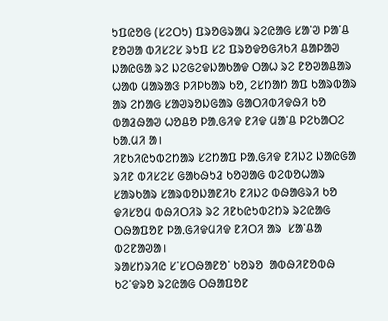ᱩᱯᱭᱚᱜ (ᱥᱮᱛᱩ) ᱯᱨᱚᱜᱨᱟᱢ ᱨᱮᱭᱟᱜ ᱥᱟᱸᱣ ᱞᱟᱸᱪ ᱱᱚᱣᱟ ᱵᱤᱥᱮᱥ ᱨᱩᱯ ᱥᱮ ᱯᱨᱚᱫᱚᱜᱤᱠᱤ ᱪᱟᱞᱟᱣ ᱡᱟᱭᱜᱟ ᱨᱮ ᱡᱮᱜᱮᱫᱡᱟᱠᱟᱫ ᱛᱟᱦ ᱨᱮ ᱱᱚᱣᱟᱪᱟᱨ ᱦᱟᱵ ᱢᱟᱨᱟᱝ ᱞᱤᱞᱠᱟᱨ ᱠᱚ, ᱮᱥᱴᱟᱴ ᱟᱯ ᱠᱟᱨᱵᱟᱨ ᱟᱨ ᱮᱴᱟᱜ ᱥᱟᱣᱨᱚᱡᱜᱟᱨ ᱜᱟᱛᱤᱵᱤᱫᱷᱤ ᱠᱚ ᱵᱟᱲᱷᱟᱣ ᱦᱚᱪᱚ ᱞᱟᱹᱜᱤᱫ ᱱᱤᱫ ᱢᱟᱸᱪ ᱞᱮᱠᱟᱛᱮ ᱠᱟᱹᱢᱤ ᱟ।
ᱤᱱᱠᱤᱭᱩᱵᱮᱴᱟᱨ ᱥᱮᱴᱟᱯ ᱞᱟᱹᱜᱤᱫ ᱱᱤᱡᱮ ᱡᱟᱭᱜᱟ ᱨᱤᱱ ᱵᱤᱥᱮᱥ ᱜᱟᱠᱷᱩᱲ ᱠᱚᱣᱟᱜ ᱵᱮᱵᱚᱦᱟᱨ
ᱥᱟᱨᱠᱟᱨ ᱥᱟᱨᱵᱚᱡᱟᱱᱤᱠ ᱱᱤᱡᱮ ᱵᱷᱟᱜᱨᱤ ᱠᱚ ᱫᱤᱥᱚᱢ ᱵᱷᱤᱛᱤᱨ ᱨᱮ ᱤᱱᱠᱭᱩᱵᱮᱴᱨ ᱨᱮᱭᱟᱜ ᱛᱷᱟᱯᱚᱱ ᱞᱟᱹᱜᱤᱫᱢᱤᱫ ᱱᱤᱛᱤ ᱟᱨ  ᱥᱟᱸᱪᱟ ᱵᱮᱱᱟᱣᱟ।
ᱨᱟᱥᱴᱨᱤᱭ ᱥᱸᱥᱛᱷᱟᱱᱚᱸ ᱠᱚᱨᱚ  ᱟᱵᱷᱤᱱᱚᱵᱷ ᱠᱮᱸᱫᱨᱚ ᱨᱮᱭᱟᱜ ᱛᱷᱟᱯᱚᱱ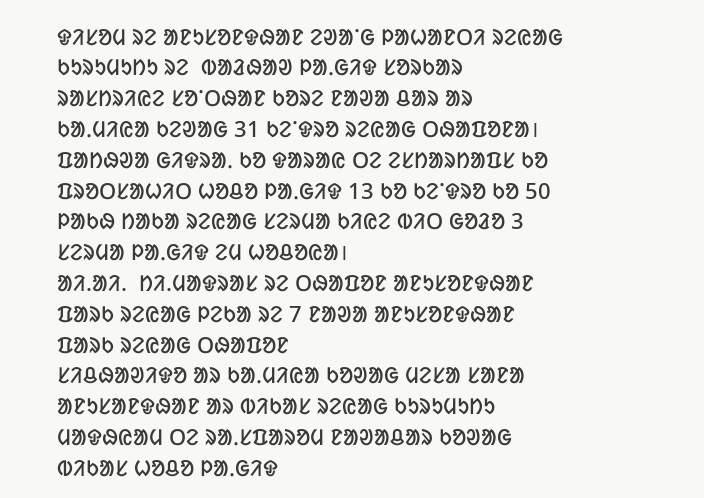ᱫᱤᱥᱚᱢ ᱨᱮ ᱟᱱᱩᱥᱚᱱᱫᱷᱟᱱ ᱮᱣᱟᱸᱜ ᱞᱟᱦᱟᱱᱛᱤ ᱨᱮᱭᱟᱜ ᱠᱩᱨᱩᱢᱩᱴᱩ ᱨᱮ  ᱵᱟᱲᱷᱟᱣ ᱞᱟᱹᱜᱤᱫ ᱥᱚᱨᱠᱟᱨ ᱨᱟᱥᱴᱨᱤᱭᱮ ᱥᱚᱸᱛᱷᱟᱱ ᱠᱚᱨᱮ ᱱᱟᱣᱟ ᱪᱟᱨ ᱟᱨ  ᱠᱟᱹᱢᱤᱭᱟ ᱠᱮᱣᱟᱜ 31 ᱠᱮᱸᱫᱨᱚ ᱨᱮᱭᱟᱜ ᱛᱷᱟᱯᱚᱱᱟ।  ᱯᱟᱴᱷᱣᱟ ᱜᱤᱫᱨᱟᱹ ᱠᱚ ᱫᱟᱨᱟᱭ ᱛᱮ ᱮᱥᱴᱟᱨᱴᱟᱯᱥ ᱠᱚ ᱯᱨᱚᱛᱥᱟᱦᱤᱛ ᱦᱚᱪᱚ ᱞᱟᱹᱜᱤᱫ 13 ᱠᱚ ᱠᱮᱸᱫᱨᱚ ᱠᱚ 50 ᱞᱟᱠᱷ ᱴᱟᱠᱟ ᱨᱮᱭᱟᱜ ᱥᱮᱨᱢᱟ ᱠᱤᱭᱮ ᱵᱤᱛ ᱜᱚᱲᱚ 3 ᱥᱮᱨᱢᱟ ᱞᱟᱹᱜᱤᱫ ᱮᱢ ᱦᱚᱪᱚᱭᱟ।
ᱟᱤ.ᱟᱤ.  ᱴᱤ.ᱢᱟᱫᱨᱟᱥ ᱨᱮ ᱛᱷᱟᱯᱚᱱ ᱟᱱᱩᱥᱚᱱᱫᱷᱟᱱ ᱯᱟᱨᱠ ᱨᱮᱭᱟᱜ ᱞᱮᱠᱟ ᱨᱮ 7 ᱱᱟᱣᱟ ᱟᱱᱩᱥᱚᱱᱫᱷᱟᱱ ᱯᱟᱨᱠ ᱨᱮᱭᱟᱜ ᱛᱷᱟᱯᱚᱱ
ᱥᱤᱪᱷᱟᱣᱤᱫᱚ ᱟᱨ ᱠᱟᱹᱢᱤᱭᱟ ᱠᱚᱣᱟᱜ ᱢᱮᱥᱟ ᱥᱟᱱᱟ ᱟᱱᱩᱥᱟᱱᱫᱷᱟᱱ ᱟᱨ ᱵᱤᱠᱟᱥ ᱨᱮᱭᱟᱜ ᱠᱩᱨᱩᱢᱩᱴᱩ ᱢᱟᱫᱷᱭᱟᱢ ᱛᱮ ᱨᱟᱹᱥᱯᱟᱨᱚᱢ ᱱᱟᱣᱟᱪᱟᱨ ᱠᱚᱣᱟᱜ ᱵᱤᱠᱟᱥ ᱦᱚᱪᱚ ᱞᱟᱹᱜᱤᱫ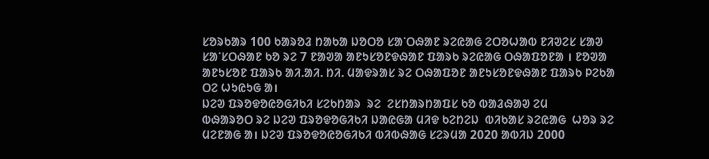ᱥᱚᱨᱠᱟᱨ 100 ᱠᱟᱨᱚᱲ ᱴᱟᱠᱟ ᱡᱚᱛᱚ ᱥᱟᱸᱛᱷᱟᱱ ᱨᱮᱭᱟᱜ ᱮᱛᱚᱦᱟᱵ ᱱᱤᱣᱮᱥ ᱥᱟᱣ ᱥᱟᱸᱥᱛᱷᱟᱱ ᱠᱚ ᱨᱮ 7 ᱱᱟᱣᱟ ᱟᱱᱩᱥᱚᱱᱫᱷᱟᱱ ᱯᱟᱨᱠ ᱨᱮᱭᱟᱜ ᱛᱷᱟᱯᱚᱱᱟ । ᱱᱚᱣᱟ ᱟᱱᱩᱥᱚᱱ ᱯᱟᱨᱠ ᱟᱤ.ᱟᱤ. ᱴᱤ. ᱢᱟᱫᱨᱟᱥ ᱨᱮ ᱛᱷᱟᱯᱚᱱ ᱟᱱᱩᱥᱚᱱᱫᱷᱟᱱ ᱯᱟᱨᱠ ᱞᱮᱠᱟ ᱛᱮ ᱦᱩᱭᱩᱜ ᱟ।
ᱡᱮᱣ ᱯᱨᱚᱫᱚᱭᱚᱜᱤᱠᱤ ᱥᱮᱠᱴᱟᱨ  ᱨᱮ  ᱮᱥᱴᱟᱨᱴᱟᱯᱥ ᱠᱚ ᱵᱟᱲᱷᱟᱣ ᱮᱢ
ᱵᱷᱟᱨᱚᱛ ᱨᱮ ᱡᱮᱣ ᱯᱨᱚᱫᱚᱜᱤᱠᱤ ᱡᱟᱭᱜᱟ ᱢᱤᱫ ᱠᱮᱴᱮᱡ  ᱵᱤᱠᱟᱥ ᱨᱮᱭᱟᱜ  ᱦᱚᱨ ᱨᱮ ᱢᱮᱱᱟᱜ ᱟ। ᱡᱮᱣ ᱯᱨᱚᱫᱚᱭᱚᱜᱤᱠᱤ ᱵᱤᱵᱷᱟᱜ ᱥᱮᱨᱢᱟ 2020 ᱟᱵᱤᱡ 2000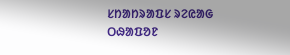ᱥᱴᱟᱴᱨᱟᱯᱥ ᱨᱮᱭᱟᱜ ᱛᱷᱟᱯᱚᱱ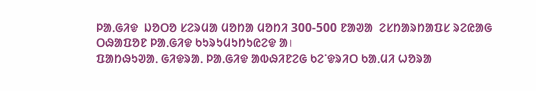ᱞᱟᱹᱜᱤᱫ  ᱡᱚᱛᱚ ᱥᱮᱨᱢᱟ ᱢᱚᱴᱟ ᱢᱚᱴᱤ 300-500 ᱱᱟᱣᱟ  ᱮᱥᱴᱟᱨᱴᱟᱯᱥ ᱨᱮᱭᱟᱜ ᱛᱷᱟᱯᱚᱱ ᱞᱟᱹᱜᱤᱫ ᱠᱩᱨᱩᱢᱩᱴᱩᱭᱮᱫ ᱟ।
ᱯᱟᱴᱷᱩᱣᱟᱹ ᱜᱤᱫᱨᱟᱹ ᱞᱟᱹᱜᱤᱫ ᱟᱵᱷᱤᱱᱮᱜ ᱠᱮᱸᱫᱨᱤᱛ ᱠᱟᱹᱢᱤ ᱦᱚᱨᱟ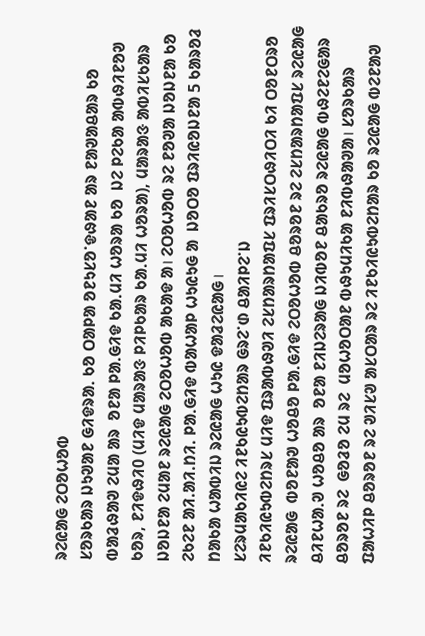ᱨᱮᱭᱟᱜ ᱮᱛᱚᱦᱚᱵ
ᱥᱚᱨᱠᱟᱨ ᱡᱩᱣᱟᱱ ᱜᱤᱫᱨᱟᱹ ᱠᱚ ᱛᱟᱞᱟ ᱚᱱᱩᱥᱚᱸᱫᱷᱟᱱ ᱟᱨ ᱱᱟᱣᱟᱪᱟᱨ ᱠᱚ ᱵᱟᱲᱷᱟᱣ ᱮᱢᱟ ᱟᱨ  ᱚᱱᱟ ᱞᱟᱹᱜᱤᱫ ᱠᱟᱹᱢᱤ ᱦᱚᱨᱟ ᱠᱚ  ᱡᱮ ᱞᱮᱠᱟ ᱟᱵᱷᱤᱱᱚᱣ ᱠᱚᱨ, ᱱᱤᱫᱷᱤ0 (ᱢᱤᱫ ᱢᱟᱨᱟᱝ ᱞᱤᱞᱠᱟᱨ ᱠᱟᱹᱢᱤ ᱦᱚᱨᱟ), ᱢᱟᱨᱟᱝ ᱟᱵᱤᱥᱠᱟᱨ ᱡᱚᱡᱱᱟ ᱮᱢᱟᱱ ᱨᱮᱭᱟᱜ ᱮᱛᱚᱦᱚᱵ ᱟᱠᱟᱫ ᱟ। ᱮᱛᱚᱦᱚᱵ ᱨᱮ ᱱᱚᱣᱟ ᱡᱚᱡᱱᱟ ᱠᱚ  ᱮᱠᱮᱱ ᱟᱤ.ᱟᱤ.ᱴᱤ. ᱞᱟᱹᱜᱤᱫ ᱵᱟᱦᱟᱞ ᱦᱩᱭᱩᱜ ᱟ  ᱡᱚᱛᱚ ᱯᱨᱤᱭᱚᱡᱱᱟ 5 ᱠᱟᱨᱚᱲ ᱴᱟᱠᱟ ᱦᱟᱵᱤᱡ ᱨᱮᱭᱟᱜ ᱦᱩᱭ ᱫᱟᱲᱮᱭᱟᱜ।
ᱥᱮᱨᱢᱟᱠᱤᱭᱮ ᱤᱱᱠᱭᱩᱵᱮᱴᱟᱨ ᱜᱨᱮᱸᱰ ᱪᱟᱤᱞᱮᱸᱡ
ᱤᱱᱠᱤᱭᱩᱵᱮᱴᱨᱥ ᱢᱤᱫ ᱯᱨᱟᱵᱷᱣᱤ ᱮᱥᱴᱟᱨᱴᱟᱯᱥ ᱯᱨᱤᱥᱛᱷᱤᱛᱤ ᱠᱤ ᱛᱚᱱᱛᱨᱚ ᱨᱮᱭᱟᱜ  ᱵᱚᱱᱟᱣ ᱦᱚᱪᱚ ᱞᱟᱹᱜᱤᱫ ᱮᱛᱚᱦᱚᱵ ᱪᱚᱨᱚᱱ ᱨᱮ ᱮᱥᱴᱟᱨᱴᱟᱯᱥ ᱨᱮᱭᱟᱜ ᱪᱤᱱᱦᱟᱹᱣ ᱦᱚᱪᱚ ᱟᱨ  ᱚᱱᱟ ᱱᱤᱡᱮᱨᱟᱜ ᱡᱤᱵᱚᱱ ᱪᱟᱠᱨᱚ ᱨᱮᱭᱟᱜ ᱵᱷᱮᱱᱮᱜᱟᱨ ᱪᱚᱨᱚᱱ ᱨᱮ  ᱜᱚᱲᱚ ᱮᱢ ᱨᱮ  ᱢᱚᱦᱚᱛᱟᱱ ᱵᱷᱩᱢᱤᱠᱟ ᱱᱤᱵᱷᱟᱣᱟ। ᱥᱚᱨᱠᱟᱨ ᱯᱟᱦᱤᱞ ᱪᱚᱨᱚᱱ ᱨᱮ ᱣᱤᱥᱣ ᱟᱥᱛᱟᱨ ᱨᱮ ᱤᱱᱠᱤᱭᱩᱵᱮᱴᱟᱨ ᱠᱚ ᱨᱮᱭᱟᱜ ᱵᱮᱱᱟᱣ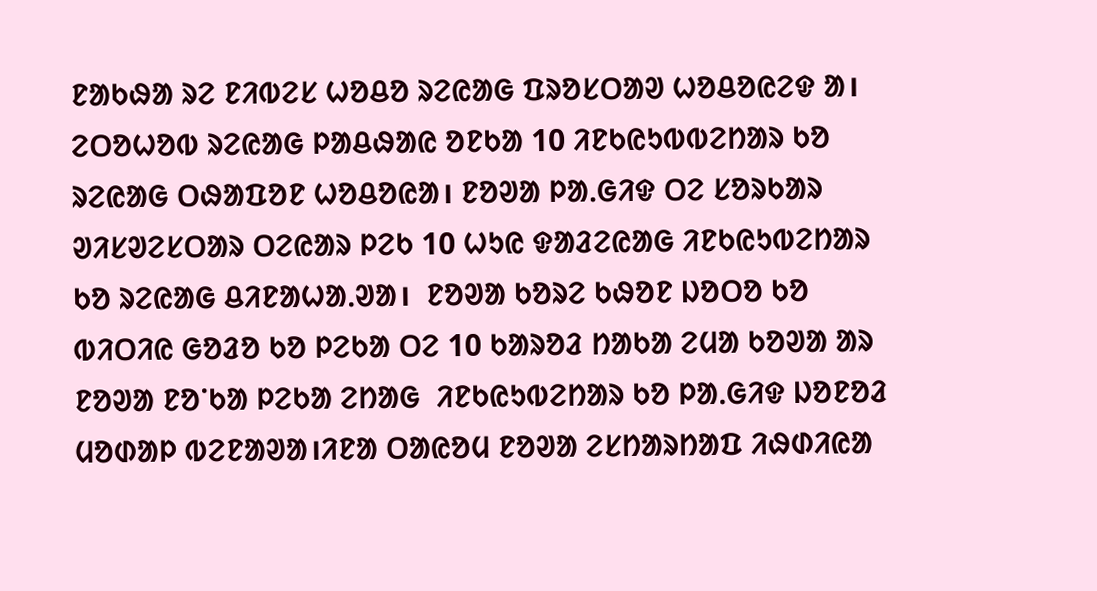ᱱᱟᱠᱷᱟ ᱨᱮ ᱱᱤᱵᱮᱥ ᱦᱚᱪᱚ ᱨᱮᱭᱟᱜ ᱯᱨᱚᱥᱛᱟᱣ ᱦᱚᱪᱚᱭᱮᱫ ᱟ। ᱮᱛᱚᱦᱚᱵ ᱨᱮᱭᱟᱜ ᱞᱟᱪᱷᱟᱭ ᱚᱱᱠᱟ 10 ᱤᱱᱠᱭᱩᱵᱵᱮᱴᱟᱨ ᱠᱚ ᱨᱮᱭᱟᱜ ᱛᱷᱟᱯᱚᱱ ᱦᱚᱪᱚᱭᱟ। ᱱᱚᱣᱟ ᱞᱟᱹᱜᱤᱫ ᱛᱮ ᱥᱚᱨᱠᱟᱨ ᱣᱤᱥᱣᱮᱥᱛᱟᱨ ᱛᱮᱭᱟᱨ ᱞᱮᱠ 10 ᱦᱩᱭ ᱫᱟᱲᱮᱭᱟᱜ ᱤᱱᱠᱭᱩᱵᱮᱴᱟᱨ ᱠᱚ ᱨᱮᱭᱟᱜ ᱪᱤᱱᱟᱦᱟᱹᱣᱟ।  ᱱᱚᱣᱟ ᱠᱚᱨᱮ ᱠᱷᱚᱱ ᱡᱚᱛᱚ ᱠᱚ ᱵᱤᱛᱤᱭ ᱜᱚᱲᱚ ᱠᱚ ᱞᱮᱠᱟ ᱛᱮ 10 ᱠᱟᱨᱚᱲ ᱴᱟᱠᱟ ᱮᱢᱟ ᱠᱚᱣᱟ ᱟᱨ ᱱᱚᱣᱟ ᱱᱚᱸᱠᱟ ᱞᱮᱠᱟ ᱮᱴᱟᱜ  ᱤᱱᱠᱭᱩᱵᱮᱴᱟᱨ ᱠᱚ ᱞᱟᱹᱜᱤᱫ ᱡᱚᱱᱚᱲ ᱢᱚᱰᱟᱞ ᱵᱮᱱᱟᱣᱟ।ᱤᱱᱟ ᱛᱟᱭᱚᱢ ᱱᱚᱣᱟ ᱮᱥᱴᱟᱨᱴᱟᱯ ᱤᱷᱰᱤᱭᱟ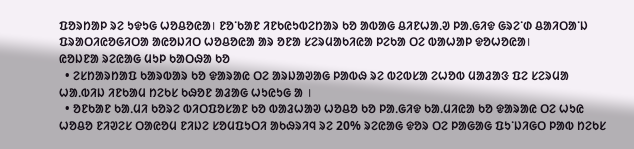ᱯᱚᱨᱴᱟᱞ ᱨᱮ ᱩᱫᱩᱜ ᱦᱚᱪᱚᱭᱟ। ᱱᱚᱸᱠᱟᱱ ᱤᱱᱠᱭᱩᱵᱮᱴᱟᱨ ᱠᱚ ᱟᱵᱟᱜ ᱪᱤᱱᱦᱟᱹᱣ ᱞᱟᱹᱜᱤᱫ ᱜᱨᱮᱸᱰ ᱪᱟᱤᱛᱟᱸᱡ ᱯᱨᱟᱛᱤᱭᱚᱜᱤᱛᱟ ᱟᱭᱚᱡᱤᱛ ᱦᱚᱪᱚᱭᱟ ᱟᱨ ᱚᱱᱟ ᱥᱮᱨᱢᱟᱠᱤᱭᱟ ᱞᱮᱠᱟ ᱛᱮ ᱵᱟᱦᱟᱞ ᱫᱚᱦᱚᱭᱟ।
ᱭᱚᱡᱱᱟ ᱨᱮᱭᱟᱜ ᱢᱩᱞ ᱠᱟᱛᱷᱟ ᱠᱚ
  • ᱮᱥᱴᱟᱨᱴᱟᱯ ᱠᱟᱨᱵᱟᱨ ᱠᱚ ᱫᱟᱨᱟᱭ ᱛᱮ ᱟᱨᱡᱟᱣᱟᱜ ᱞᱟᱵᱷ ᱨᱮ ᱵᱮᱵᱥᱟ ᱮᱦᱚᱵ ᱢᱟᱲᱟᱝ ᱯᱮ ᱥᱮᱨᱢᱟ ᱦᱟᱹᱵᱤᱡ ᱤᱱᱠᱟᱢ ᱴᱮᱠᱥ ᱠᱷᱚᱱ ᱟᱲᱟᱜ ᱦᱩᱭᱩᱜ ᱟ ।
  • ᱚᱱᱠᱟᱱ ᱠᱟᱹᱢᱤ ᱠᱚᱨᱮ ᱵᱤᱛᱯᱚᱥᱟᱱ ᱠᱚ ᱵᱟᱲᱦᱟᱣ ᱦᱚᱪᱚ ᱠᱚ ᱞᱟᱹᱜᱤᱫ ᱠᱟᱹᱢᱤᱭᱟ ᱠᱚ ᱫᱟᱨᱟᱭ ᱛᱮ ᱦᱩᱭ ᱦᱚᱪᱚ ᱱᱤᱣᱮᱥ ᱛᱟᱭᱚᱢ ᱱᱤᱡᱮ ᱥᱚᱢᱯᱩᱛᱤ ᱟᱠᱷᱨᱤᱧ ᱨᱮ 20% ᱨᱮᱭᱟᱜ ᱫᱚᱨ ᱛᱮ ᱞᱟᱜᱟᱜ ᱯᱩᱸᱡᱤᱜᱛ ᱞᱟᱵ ᱴᱮᱠᱥ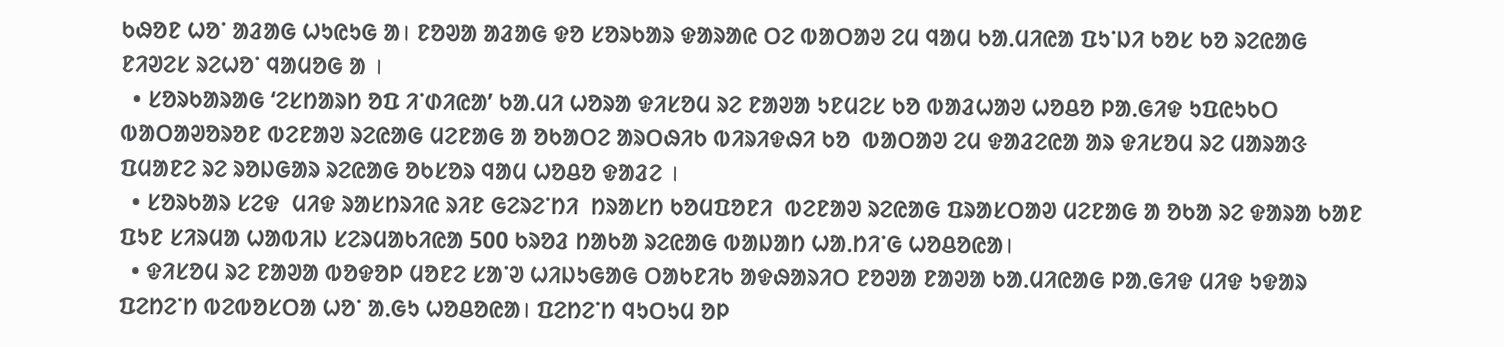ᱠᱷᱚᱱ ᱦᱚᱸ ᱟᱲᱟᱜ ᱦᱩᱭᱩᱜ ᱟ। ᱱᱚᱣᱟ ᱟᱲᱟᱜ ᱫᱚ ᱥᱚᱨᱠᱟᱨ ᱫᱟᱨᱟᱭ ᱛᱮ ᱵᱟᱛᱟᱣ ᱮᱢ ᱧᱟᱢ ᱠᱟᱹᱢᱤᱭᱟ ᱯᱩᱸᱡᱤ ᱠᱚᱥ ᱠᱚ ᱨᱮᱭᱟᱜ ᱱᱤᱣᱮᱥ ᱨᱮᱦᱚᱸ ᱧᱟᱢᱚᱜ ᱟ ।
  • ᱥᱚᱨᱠᱟᱨᱟᱜ ‘ᱮᱥᱴᱟᱨᱴ ᱚᱯ ᱤᱸᱰᱤᱭᱟ’ ᱠᱟᱹᱢᱤ ᱦᱚᱨᱟ ᱫᱤᱥᱚᱢ ᱨᱮ ᱱᱟᱣᱟ ᱩᱱᱢᱮᱥ ᱠᱚ ᱵᱟᱲᱦᱟᱣ ᱦᱚᱪᱚ ᱞᱟᱹᱜᱤᱫ ᱩᱯᱭᱩᱠᱛ ᱵᱟᱛᱟᱣᱚᱨᱚᱱ ᱵᱮᱱᱟᱣ ᱨᱮᱭᱟᱜ ᱢᱮᱱᱟᱜ ᱟ ᱚᱠᱟᱛᱮ ᱟᱨᱛᱷᱤᱠ ᱵᱤᱨᱤᱫᱷᱤ ᱠᱚ  ᱵᱟᱛᱟᱣ ᱮᱢ ᱫᱟᱲᱮᱭᱟ ᱟᱨ ᱫᱤᱥᱚᱢ ᱨᱮ ᱢᱟᱨᱟᱝ ᱯᱢᱟᱱᱮ ᱨᱮ ᱨᱚᱡᱜᱟᱨ ᱨᱮᱭᱟᱜ ᱚᱠᱥᱚᱨ ᱧᱟᱢ ᱦᱚᱪᱚ ᱫᱟᱲᱮ ।
  • ᱥᱚᱨᱠᱟᱨ ᱥᱮᱫ  ᱢᱤᱫ ᱨᱟᱥᱴᱨᱤᱭ ᱨᱤᱱ ᱜᱮᱨᱮᱸᱴᱤ  ᱴᱨᱟᱥᱴ ᱠᱚᱢᱯᱚᱱᱤ  ᱵᱮᱱᱟᱣ ᱨᱮᱭᱟᱜ ᱯᱨᱟᱥᱛᱟᱣ ᱢᱮᱱᱟᱜ ᱟ ᱚᱠᱟ ᱨᱮ ᱫᱟᱨᱟ ᱠᱟᱱ ᱯᱩᱱ ᱥᱤᱨᱢᱟ ᱦᱟᱵᱤᱡ ᱥᱮᱨᱢᱟᱠᱤᱭᱟ 500 ᱠᱨᱚᱲ ᱴᱟᱠᱟ ᱨᱮᱭᱟᱜ ᱵᱟᱡᱟᱴ ᱦᱟᱹᱴᱤᱸᱜ ᱦᱚᱪᱚᱭᱟ।
  • ᱫᱤᱥᱚᱢ ᱨᱮ ᱱᱟᱣᱟ ᱵᱚᱫᱚᱞ ᱢᱚᱱᱮ ᱥᱟᱸᱣ ᱦᱤᱡᱩᱜᱟᱜ ᱛᱟᱠᱱᱤᱠ ᱟᱫᱷᱟᱨᱤᱛ ᱱᱚᱣᱟ ᱱᱟᱣᱟ ᱠᱟᱹᱢᱤᱭᱟᱜ ᱞᱟᱹᱜᱤᱫ ᱢᱤᱫ ᱩᱫᱟᱨ ᱯᱮᱴᱮᱸᱴ ᱵᱮᱵᱚᱥᱛᱟ ᱦᱚᱸ ᱟᱹᱜᱩ ᱦᱚᱪᱚᱭᱟ। ᱯᱮᱴᱮᱸᱴ ᱧᱩᱛᱩᱢ ᱚᱞ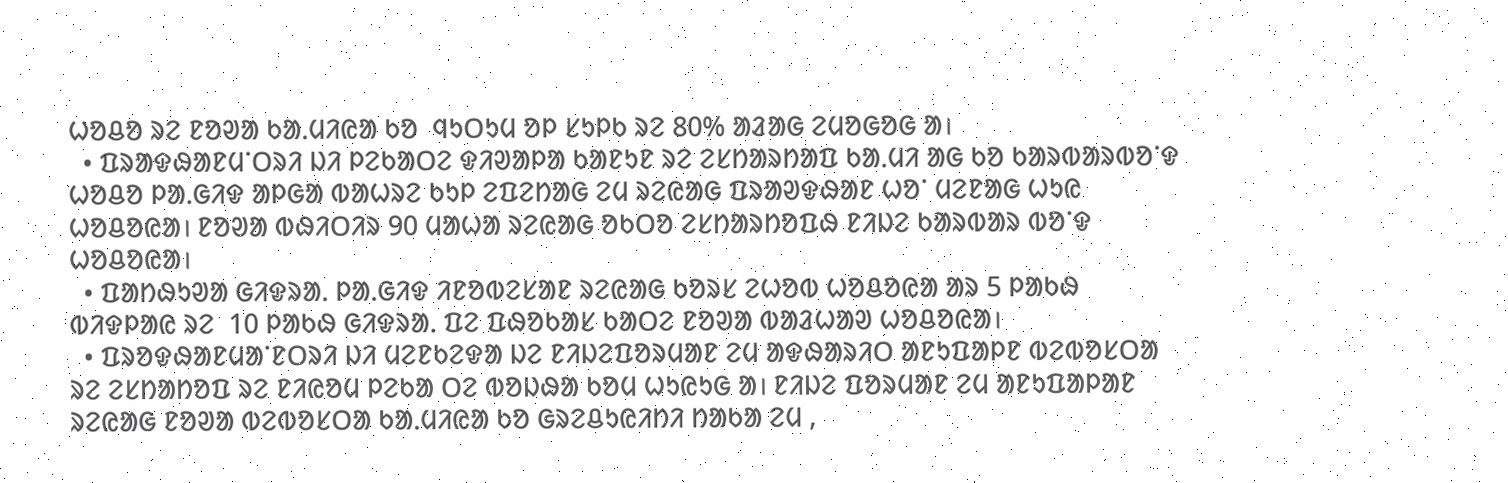ᱦᱚᱪᱚ ᱨᱮ ᱱᱚᱣᱟ ᱠᱟᱹᱢᱤᱭᱟ ᱠᱚ  ᱧᱩᱛᱩᱢ ᱚᱞ ᱥᱩᱞᱠ ᱨᱮ 80% ᱟᱲᱟᱜ ᱮᱢᱚᱜᱚᱜ ᱟ।
  • ᱯᱨᱟᱫᱷᱟᱱᱢᱸᱛᱨᱤ ᱡᱤ ᱞᱮᱠᱟᱛᱮ ᱫᱤᱣᱟᱞᱟ ᱠᱟᱱᱩᱱ ᱨᱮ ᱮᱥᱴᱟᱨᱴᱟᱯ ᱠᱟᱹᱢᱤ ᱟᱜ ᱠᱚ ᱠᱟᱨᱵᱟᱨᱵᱚᱸᱫ ᱦᱚᱪᱚ ᱞᱟᱹᱜᱤᱫ ᱟᱞᱜᱟ ᱵᱟᱦᱨᱮ ᱠᱩᱞ ᱮᱯᱮᱴᱟᱜ ᱮᱢ ᱨᱮᱭᱟᱜ ᱯᱨᱟᱣᱫᱷᱟᱱ ᱦᱚᱸ ᱢᱮᱱᱟᱜ ᱦᱩᱭ ᱦᱚᱪᱚᱭᱟ। ᱱᱚᱣᱟ ᱵᱷᱤᱛᱤᱨ 90 ᱢᱟᱦᱟ ᱨᱮᱭᱟᱜ ᱚᱠᱛᱚ ᱮᱥᱴᱟᱨᱴᱚᱯᱷ ᱱᱤᱡᱮ ᱠᱟᱨᱵᱟᱨ ᱵᱚᱸᱫ ᱦᱚᱪᱚᱭᱟ।
  • ᱯᱟᱴᱷᱩᱣᱟ ᱜᱤᱫᱨᱟᱹ ᱞᱟᱹᱜᱤᱫ ᱤᱱᱚᱵᱮᱥᱟᱱ ᱨᱮᱭᱟᱜ ᱠᱚᱨᱥ ᱮᱦᱚᱵ ᱦᱚᱪᱚᱭᱟ ᱟᱨ 5 ᱞᱟᱠᱷ ᱵᱤᱫᱞᱟᱭ ᱨᱮ  10 ᱞᱟᱠᱷ ᱜᱤᱫᱨᱟᱹ ᱯᱮ ᱯᱷᱚᱠᱟᱥ ᱠᱟᱛᱮ ᱱᱚᱣᱟ ᱵᱟᱲᱦᱟᱣ ᱦᱚᱪᱚᱭᱟ।
  • ᱯᱨᱚᱫᱷᱟᱱᱢᱟᱸᱱᱛᱨᱤ ᱡᱤ ᱢᱮᱱᱠᱮᱫᱟ ᱡᱮ ᱱᱤᱡᱮᱯᱚᱨᱢᱟᱱ ᱮᱢ ᱟᱫᱷᱟᱨᱤᱛ ᱟᱱᱩᱯᱟᱞᱱ ᱵᱮᱵᱚᱥᱛᱟ ᱨᱮ ᱮᱥᱴᱟᱴᱚᱯ ᱨᱮ ᱱᱤᱭᱚᱢ ᱞᱮᱠᱟ ᱛᱮ ᱵᱚᱡᱷᱟ ᱠᱚᱢ ᱦᱩᱭᱩᱜ ᱟ। ᱱᱤᱡᱮ ᱯᱚᱨᱢᱟᱱ ᱮᱢ ᱟᱱᱩᱯᱟᱞᱟᱱ ᱨᱮᱭᱟᱜ ᱱᱚᱣᱟ ᱵᱮᱵᱚᱥᱛᱟ ᱠᱟᱹᱢᱤᱭᱟ ᱠᱚ ᱜᱨᱮᱪᱩᱭᱤᱴᱤ ᱴᱟᱠᱟ ᱮᱢ ,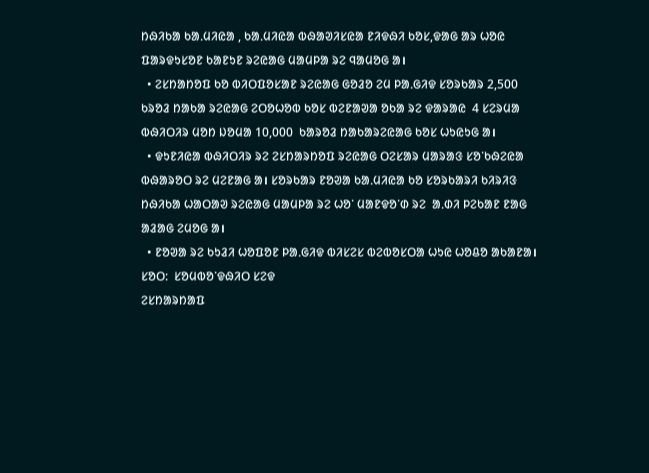ᱴᱷᱤᱠᱟ ᱠᱟᱹᱢᱤᱭᱟ , ᱠᱟᱹᱢᱤᱭᱟ ᱵᱷᱟᱣᱤᱥᱭᱟ ᱱᱤᱫᱷᱤ ᱠᱚᱥ,ᱫᱟᱜ ᱟᱨ ᱦᱚᱭ ᱯᱟᱨᱫᱩᱥᱚᱱ ᱠᱟᱱᱩᱱ ᱨᱮᱭᱟᱜ ᱢᱟᱢᱞᱟ ᱨᱮ ᱧᱟᱢᱚᱜ ᱟ।
  • ᱮᱥᱴᱟᱴᱚᱯ ᱠᱚ ᱵᱤᱛᱯᱚᱥᱟᱱ ᱨᱮᱭᱟᱜ ᱜᱚᱲᱚ ᱮᱢ ᱞᱟᱹᱜᱤᱫ ᱥᱚᱨᱠᱟᱨ 2,500 ᱠᱨᱚᱲ ᱴᱟᱠᱟ ᱨᱮᱭᱟᱜ ᱮᱛᱚᱦᱚᱵ ᱠᱚᱥ ᱵᱮᱱᱟᱣᱟ ᱚᱠᱟ ᱨᱮ ᱫᱟᱨᱟᱭ  4 ᱥᱮᱨᱢᱟ  ᱵᱷᱤᱛᱤᱨ ᱢᱚᱴ ᱡᱚᱢᱟ 10,000  ᱠᱟᱨᱚᱲ ᱴᱟᱠᱟᱨᱮᱭᱟᱜ ᱠᱚᱥ ᱦᱩᱭᱩᱜ ᱟ।
  • ᱫᱩᱱᱤᱭᱟ ᱵᱷᱤᱛᱤᱨ ᱨᱮ ᱮᱥᱴᱟᱨᱴᱚᱯ ᱨᱮᱭᱟᱜ ᱛᱮᱥᱟᱨ ᱢᱟᱨᱟᱝ ᱥᱚᱸᱠᱷᱮᱭᱟ ᱵᱷᱟᱨᱚᱛ ᱨᱮ ᱢᱮᱱᱟᱜ ᱟ। ᱥᱚᱨᱠᱟᱨ ᱱᱚᱣᱟ ᱠᱟᱹᱢᱤᱭᱟ ᱠᱚ ᱥᱚᱨᱠᱟᱨᱤ ᱠᱤᱨᱤᱝ ᱴᱷᱤᱠᱟ ᱦᱟᱛᱟᱣ ᱨᱮᱭᱟᱜ ᱢᱟᱢᱞᱟ ᱨᱮ ᱦᱚᱸ ᱢᱟᱱᱫᱚᱸᱰ ᱨᱮ  ᱟᱹᱰᱤ ᱞᱮᱠᱟᱱ ᱱᱟᱜ ᱟᱲᱟᱜ ᱮᱢᱚᱜ ᱟ।
  • ᱱᱚᱣᱟ ᱨᱮ ᱠᱩᱲᱤ ᱦᱚᱯᱚᱱ ᱞᱟᱹᱜᱤᱫ ᱵᱤᱥᱮᱥ ᱵᱮᱵᱚᱥᱛᱟ ᱦᱩᱭ ᱦᱚᱪᱚ ᱟᱠᱟᱱᱟ।
ᱥᱚᱛ:  ᱥᱚᱢᱵᱚᱸᱫᱷᱤᱛ ᱥᱮᱫ
ᱮᱥᱴᱟᱨᱴᱟᱯ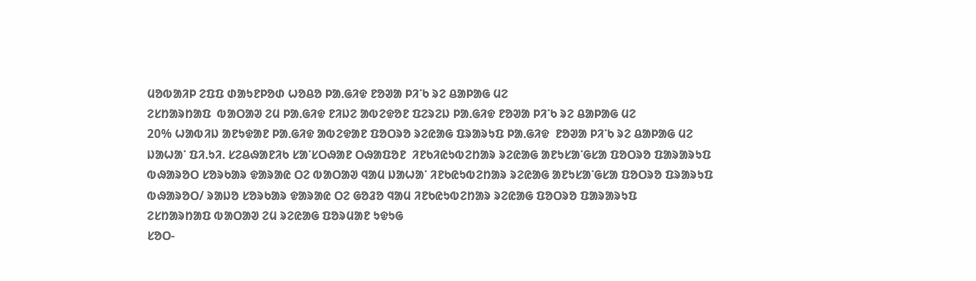ᱢᱚᱵᱟᱤᱞ ᱮᱯᱯ ᱰᱟᱩᱱᱞᱚᱰ ᱦᱚᱪᱚ ᱞᱟᱹᱜᱤᱫ ᱱᱚᱣᱟ ᱞᱤᱸᱠ ᱨᱮ ᱪᱟᱞᱟᱜ ᱢᱮ
ᱮᱥᱴᱟᱨᱴᱟᱯ  ᱵᱟᱛᱟᱣ ᱮᱢ ᱞᱟᱹᱜᱤᱫ ᱱᱤᱡᱮ ᱟᱵᱮᱫᱚᱱ ᱯᱮᱨᱮᱡ ᱞᱟᱹᱜᱤᱫ ᱱᱚᱣᱟ ᱞᱤᱸᱠ ᱨᱮ ᱪᱟᱞᱟᱜ ᱢᱮ
20% ᱦᱟᱵᱤᱡ ᱟᱱᱩᱫᱟᱱ ᱞᱟᱹᱜᱤᱫ ᱟᱵᱮᱫᱟᱱ ᱯᱚᱛᱨᱚ ᱨᱮᱭᱟᱜ ᱯᱨᱟᱨᱩᱯ ᱞᱟᱹᱜᱤᱫ  ᱱᱚᱣᱟ ᱞᱤᱸᱠ ᱨᱮ ᱪᱟᱞᱟᱜ ᱢᱮ
ᱡᱟᱦᱟᱸ ᱯᱤ.ᱩᱤ. ᱥᱮᱪᱷᱟᱱᱤᱠ ᱥᱟᱸᱥᱛᱷᱟᱱ ᱛᱷᱟᱯᱚᱱ  ᱤᱱᱠᱤᱭᱩᱵᱮᱴᱟᱨ ᱨᱮᱭᱟᱜ ᱟᱱᱩᱥᱟᱸᱜᱥᱟ ᱯᱚᱛᱨᱚ ᱯᱟᱨᱟᱨᱩᱯ
ᱵᱷᱟᱨᱚᱛ ᱥᱚᱨᱠᱟᱨ ᱫᱟᱨᱟᱭ ᱛᱮ ᱵᱟᱛᱟᱣ ᱧᱟᱢ ᱡᱟᱦᱟᱸ ᱤᱱᱠᱭᱩᱵᱮᱴᱟᱨ ᱨᱮᱭᱟᱜ ᱟᱱᱩᱥᱟᱸᱜᱥᱟ ᱯᱚᱛᱨᱚ ᱯᱨᱟᱨᱩᱯ
ᱵᱷᱟᱨᱚᱛ/ ᱨᱟᱡᱚ ᱥᱚᱨᱠᱟᱨ ᱫᱟᱨᱟᱭ ᱛᱮ ᱜᱚᱲᱚ ᱧᱟᱢ ᱤᱱᱠᱭᱩᱵᱮᱴᱟᱨ ᱨᱮᱭᱟᱜ ᱯᱚᱛᱨᱚ ᱯᱟᱨᱟᱨᱩᱯ
ᱮᱥᱴᱟᱨᱴᱟᱯ ᱵᱟᱛᱟᱣ ᱮᱢ ᱨᱮᱭᱟᱜ ᱯᱚᱨᱢᱟᱱ ᱩᱫᱩᱜ
ᱥᱚᱛ-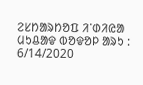ᱮᱥᱴᱟᱨᱴᱚᱯ ᱤᱸᱰᱤᱭᱟ
ᱢᱩᱪᱟᱫ ᱵᱚᱫᱚᱞ ᱟᱨᱩ : 6/14/2020